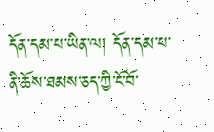དོན་དམ་པ་ཡིན་ལ། དོན་དམ་པ་ནི་ཆོས་ཐམས་ཅད་ཀྱི་ངོ་བོ་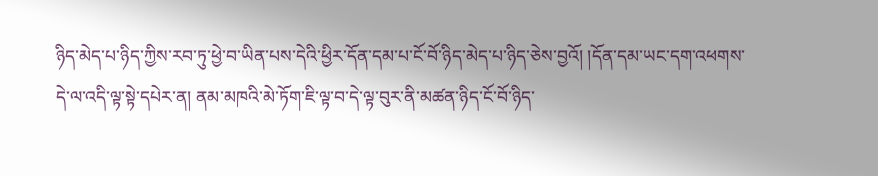ཉིད་མེད་པ་ཉིད་ཀྱིས་རབ་ཏུ་ཕྱེ་བ་ཡིན་པས་དེའི་ཕྱིར་དོན་དམ་པ་ངོ་བོ་ཉིད་མེད་པ་ཉིད་ཅེས་བྱའོ། །དོན་དམ་ཡང་དག་འཕགས་དེ་ལ་འདི་ལྟ་སྟེ་དཔེར་ན། ནམ་མཁའི་མེ་ཏོག་ཇི་ལྟ་བ་དེ་ལྟ་བུར་ནི་མཚན་ཉིད་ངོ་བོ་ཉིད་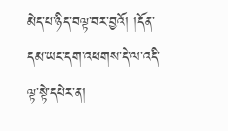མེད་པ་ཉིད་བལྟ་བར་བྱའོ། །དོན་དམ་ཡང་དག་འཕགས་དེ་ལ་འདི་ལྟ་སྟེ་དཔེར་ན།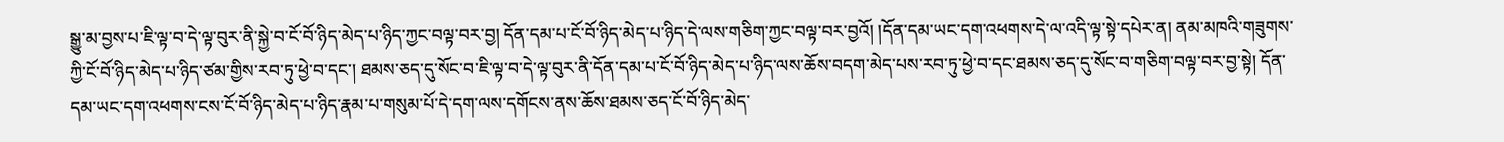སྒྱུ་མ་བྱས་པ་ཇི་ལྟ་བ་དེ་ལྟ་བུར་ནི་སྐྱེ་བ་ངོ་བོ་ཉིད་མེད་པ་ཉིད་ཀྱང་བལྟ་བར་བྱ། དོན་དམ་པ་ངོ་བོ་ཉིད་མེད་པ་ཉིད་དེ་ལས་གཅིག་ཀྱང་བལྟ་བར་བྱའོ། །དོན་དམ་ཡང་དག་འཕགས་དེ་ལ་འདི་ལྟ་སྟེ་དཔེར་ན། ནམ་མཁའི་གཟུགས་ཀྱི་ངོ་བོ་ཉིད་མེད་པ་ཉིད་ཙམ་གྱིས་རབ་ཏུ་ཕྱེ་བ་དང་། ཐམས་ཅད་དུ་སོང་བ་ཇི་ལྟ་བ་དེ་ལྟ་བུར་ནི་དོན་དམ་པ་ངོ་བོ་ཉིད་མེད་པ་ཉིད་ལས་ཆོས་བདག་མེད་པས་རབ་ཏུ་ཕྱེ་བ་དང་ཐམས་ཅད་དུ་སོང་བ་གཅིག་བལྟ་བར་བྱ་སྟེ། དོན་དམ་ཡང་དག་འཕགས་ངས་ངོ་བོ་ཉིད་མེད་པ་ཉིད་རྣམ་པ་གསུམ་པོ་དེ་དག་ལས་དགོངས་ནས་ཆོས་ཐམས་ཅད་ངོ་བོ་ཉིད་མེད་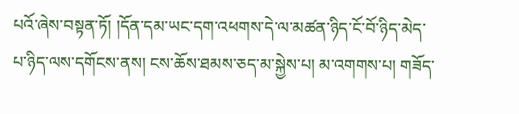པའོ་ཞེས་བསྟན་ཏོ། །དོན་དམ་ཡང་དག་འཕགས་དེ་ལ་མཚན་ཉིད་ངོ་བོ་ཉིད་མེད་པ་ཉིད་ལས་དགོངས་ནས། ངས་ཆོས་ཐམས་ཅད་མ་སྐྱེས་པ། མ་འགགས་པ། གཟོད་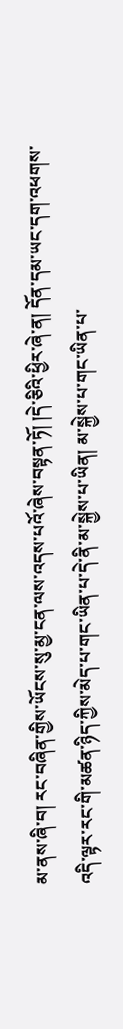མ་ནས་ཞི་བ། རང་བཞིན་གྱིས་ཡོངས་སུ་མྱ་ངན་ལས་འདས་པའོ་ཞེས་བསྟན་ཏོ། །དེ་ཅིའི་ཕྱིར་ཞེ་ན། དོན་དམ་ཡང་དག་འཕགས་འདི་ལྟར་རང་གི་མཚན་ཉིད་ཀྱིས་མེད་པ་གང་ཡིན་པ་དེ་ནི་མ་སྐྱེས་པ་ཡིན། མ་སྐྱེས་པ་གང་ཡིན་པ་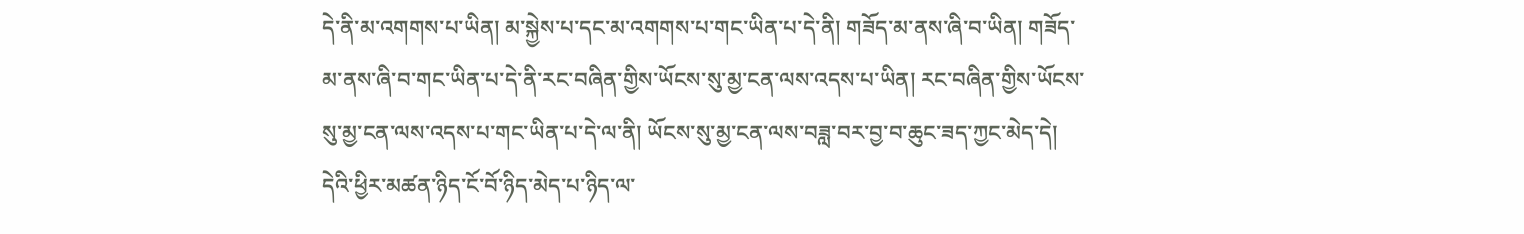དེ་ནི་མ་འགགས་པ་ཡིན། མ་སྐྱེས་པ་དང་མ་འགགས་པ་གང་ཡིན་པ་དེ་ནི། གཟོད་མ་ནས་ཞི་བ་ཡིན། གཟོད་མ་ནས་ཞི་བ་གང་ཡིན་པ་དེ་ནི་རང་བཞིན་གྱིས་ཡོངས་སུ་མྱ་ངན་ལས་འདས་པ་ཡིན། རང་བཞིན་གྱིས་ཡོངས་སུ་མྱ་ངན་ལས་འདས་པ་གང་ཡིན་པ་དེ་ལ་ནི། ཡོངས་སུ་མྱ་ངན་ལས་བཟླ་བར་བྱ་བ་ཆུང་ཟད་ཀྱང་མེད་དེ། དེའི་ཕྱིར་མཚན་ཉིད་ངོ་བོ་ཉིད་མེད་པ་ཉིད་ལ་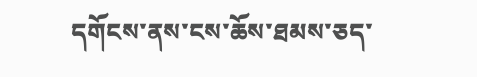དགོངས་ནས་ངས་ཆོས་ཐམས་ཅད་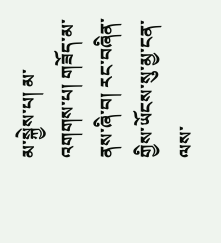མ་སྐྱེས་པ། མ་འགགས་པ། གཟོད་མ་ནས་ཞི་བ། རང་བཞིན་གྱིས་ཡོངས་སུ་མྱ་ངན་ལས་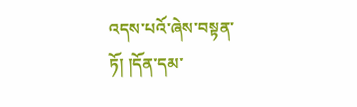འདས་པའོ་ཞེས་བསྟན་ཏོ། །དོན་དམ་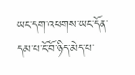ཡང་དག་འཕགས་ཡང་དོན་དམ་པ་ངོ་བོ་ཉིད་མེད་པ་